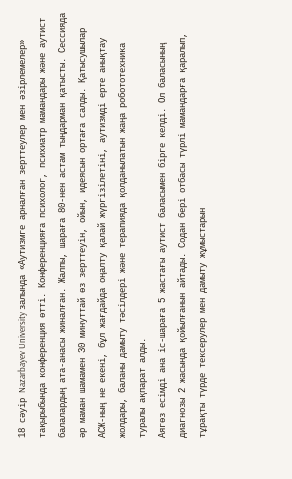18 сәуір Nazarbayev University залында «Аутизмге арналған зерттеулер мен әзірлемелер» тақырыбында конференция өтті. Конференцияға психолог, психиатр мамандары және аутист балалардың ата-анасы жиналған. Жалпы, шараға 80-нен астам тыңдарман қатысты. Сессияда әр маман шамамен 30 минуттай өз зерттеуін, ойын, идеясын ортаға салды. Қатысушылар АСЖ-ның не екені, бұл жағдайда оңалту қалай жүргізілетіні, аутизмді ерте анықтау жолдары, баланы дамыту тәсілдері және терапияда қолданылатын жаңа робототехника туралы ақпарат алды.
Аягөз есімді ана іс-шараға 5 жастағы аутист баласымен бірге келді. Ол баласының диагнозы 2 жасында қойылғанын айтады. Содан бері отбасы түрлі мамандарға қаралып, тұрақты түрде тексерулер мен дамыту жұмыстарын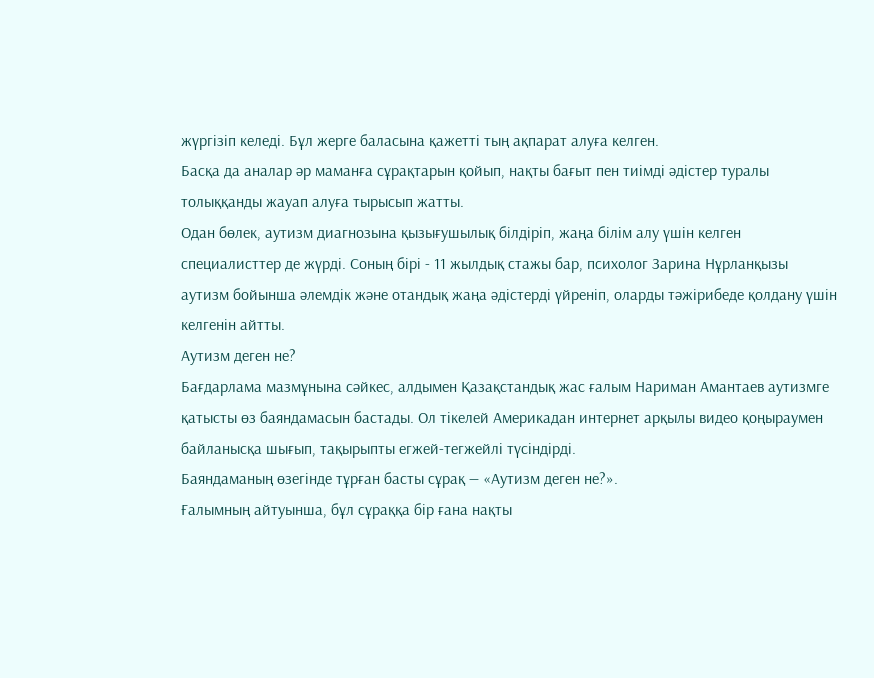жүргізіп келеді. Бұл жерге баласына қажетті тың ақпарат алуға келген.
Басқа да аналар әр маманға сұрақтарын қойып, нақты бағыт пен тиімді әдістер туралы толыққанды жауап алуға тырысып жатты.
Одан бөлек, аутизм диагнозына қызығушылық білдіріп, жаңа білім алу үшін келген специалисттер де жүрді. Соның бірі - 11 жылдық стажы бар, психолог Зарина Нұрланқызы аутизм бойынша әлемдік және отандық жаңа әдістерді үйреніп, оларды тәжірибеде қолдану үшін келгенін айтты.
Аутизм деген не?
Бағдарлама мазмұнына сәйкес, алдымен Қазақстандық жас ғалым Нариман Амантаев аутизмге қатысты өз баяндамасын бастады. Ол тікелей Америкадан интернет арқылы видео қоңыраумен байланысқа шығып, тақырыпты егжей-тегжейлі түсіндірді.
Баяндаманың өзегінде тұрған басты сұрақ — «Аутизм деген не?».
Ғалымның айтуынша, бұл сұраққа бір ғана нақты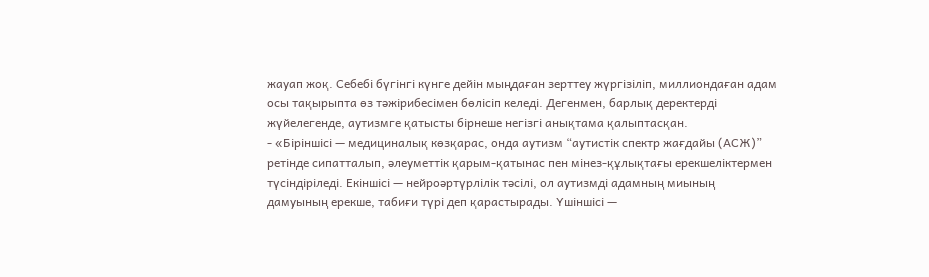жауап жоқ. Себебі бүгінгі күнге дейін мыңдаған зерттеу жүргізіліп, миллиондаған адам осы тақырыпта өз тәжірибесімен бөлісіп келеді. Дегенмен, барлық деректерді жүйелегенде, аутизмге қатысты бірнеше негізгі анықтама қалыптасқан.
- «Біріншісі — медициналық көзқарас, онда аутизм “аутистік спектр жағдайы (АСЖ)” ретінде сипатталып, әлеуметтік қарым-қатынас пен мінез-құлықтағы ерекшеліктермен түсіндіріледі. Екіншісі — нейроәртүрлілік тәсілі, ол аутизмді адамның миының дамуының ерекше, табиғи түрі деп қарастырады. Үшіншісі —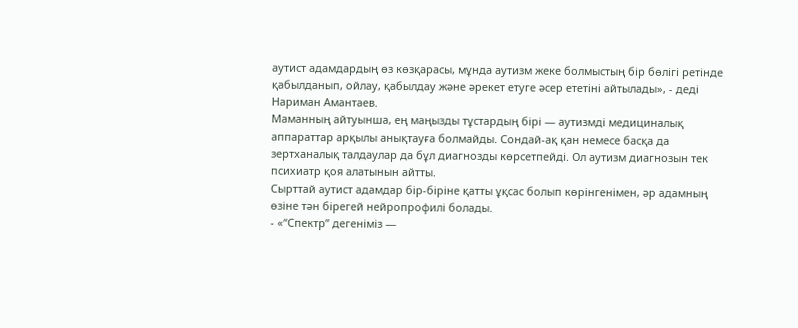аутист адамдардың өз көзқарасы, мұнда аутизм жеке болмыстың бір бөлігі ретінде қабылданып, ойлау, қабылдау және әрекет етуге әсер ететіні айтылады», - деді Нариман Амантаев.
Маманның айтуынша, ең маңызды тұстардың бірі — аутизмді медициналық аппараттар арқылы анықтауға болмайды. Сондай-ақ қан немесе басқа да зертханалық талдаулар да бұл диагнозды көрсетпейді. Ол аутизм диагнозын тек психиатр қоя алатынын айтты.
Сырттай аутист адамдар бір-біріне қатты ұқсас болып көрінгенімен, әр адамның өзіне тән бірегей нейропрофилі болады.
- «“Спектр” дегеніміз —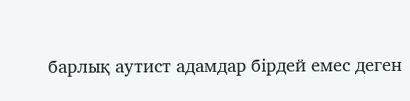барлық аутист адамдар бірдей емес деген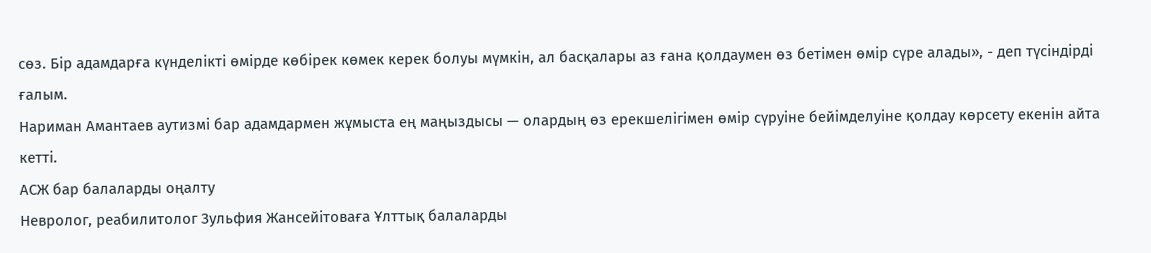сөз. Бір адамдарға күнделікті өмірде көбірек көмек керек болуы мүмкін, ал басқалары аз ғана қолдаумен өз бетімен өмір сүре алады», - деп түсіндірді ғалым.
Нариман Амантаев аутизмі бар адамдармен жұмыста ең маңыздысы — олардың өз ерекшелігімен өмір сүруіне бейімделуіне қолдау көрсету екенін айта кетті.
АСЖ бар балаларды оңалту
Невролог, реабилитолог Зульфия Жансейітоваға Ұлттық балаларды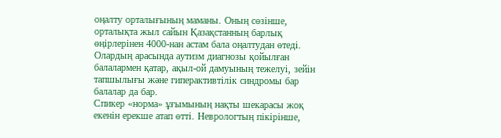оңалту орталығының маманы. Оның сөзінше, орталықта жыл сайын Қазақстанның барлық өңірлерінен 4000-нан астам бала оңалтудан өтеді. Олардың арасында аутизм диагнозы қойылған балалармен қатар, ақыл-ой дамуының тежелуі, зейін тапшылығы және гиперактивтілік синдромы бар балалар да бар.
Спикер «норма» ұғымының нақты шекарасы жоқ екенін ерекше атап өтті. Неврологтың пікірінше,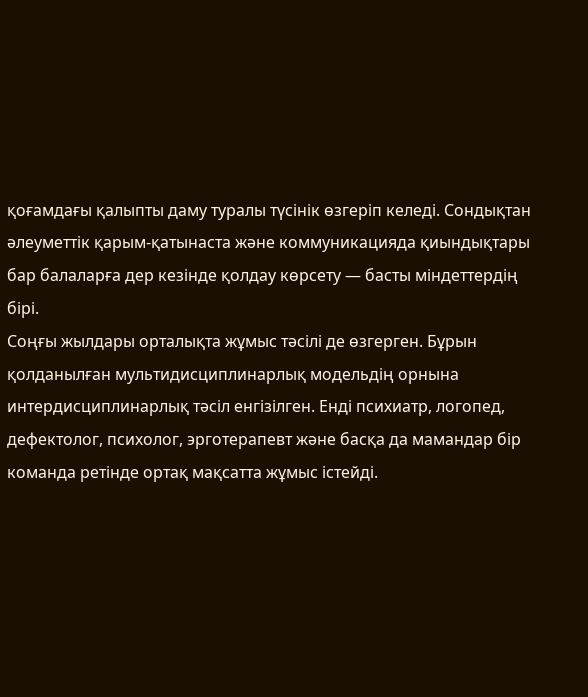қоғамдағы қалыпты даму туралы түсінік өзгеріп келеді. Сондықтан әлеуметтік қарым-қатынаста және коммуникацияда қиындықтары бар балаларға дер кезінде қолдау көрсету — басты міндеттердің бірі.
Соңғы жылдары орталықта жұмыс тәсілі де өзгерген. Бұрын қолданылған мультидисциплинарлық модельдің орнына интердисциплинарлық тәсіл енгізілген. Енді психиатр, логопед, дефектолог, психолог, эрготерапевт және басқа да мамандар бір команда ретінде ортақ мақсатта жұмыс істейді.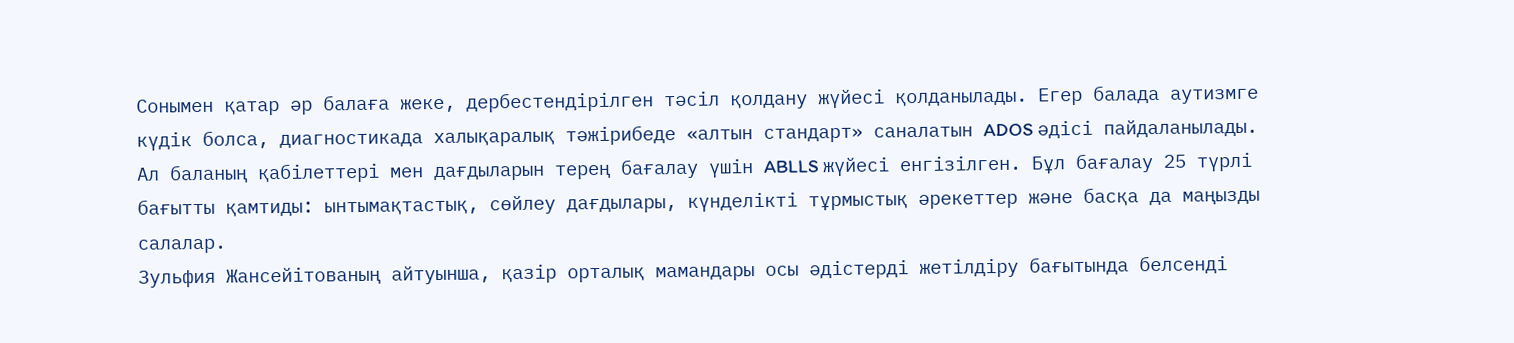Сонымен қатар әр балаға жеке, дербестендірілген тәсіл қолдану жүйесі қолданылады. Егер балада аутизмге күдік болса, диагностикада халықаралық тәжірибеде «алтын стандарт» саналатын ADOS әдісі пайдаланылады. Ал баланың қабілеттері мен дағдыларын терең бағалау үшін ABLLS жүйесі енгізілген. Бұл бағалау 25 түрлі бағытты қамтиды: ынтымақтастық, сөйлеу дағдылары, күнделікті тұрмыстық әрекеттер және басқа да маңызды салалар.
Зульфия Жансейітованың айтуынша, қазір орталық мамандары осы әдістерді жетілдіру бағытында белсенді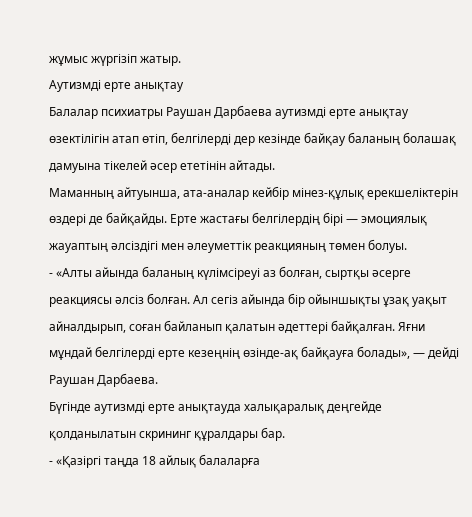жұмыс жүргізіп жатыр.
Аутизмді ерте анықтау
Балалар психиатры Раушан Дарбаева аутизмді ерте анықтау өзектілігін атап өтіп, белгілерді дер кезінде байқау баланың болашақ дамуына тікелей әсер ететінін айтады.
Маманның айтуынша, ата-аналар кейбір мінез-құлық ерекшеліктерін өздері де байқайды. Ерте жастағы белгілердің бірі — эмоциялық жауаптың әлсіздігі мен әлеуметтік реакцияның төмен болуы.
- «Алты айында баланың күлімсіреуі аз болған, сыртқы әсерге реакциясы әлсіз болған. Ал сегіз айында бір ойыншықты ұзақ уақыт айналдырып, соған байланып қалатын әдеттері байқалған. Яғни мұндай белгілерді ерте кезеңнің өзінде-ақ байқауға болады», — дейді Раушан Дарбаева.
Бүгінде аутизмді ерте анықтауда халықаралық деңгейде қолданылатын скрининг құралдары бар.
- «Қазіргі таңда 18 айлық балаларға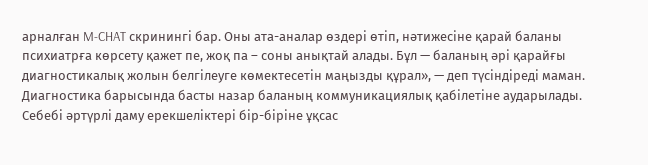арналған M-CHAT скринингі бар. Оны ата-аналар өздері өтіп, нәтижесіне қарай баланы психиатрға көрсету қажет пе, жоқ па – соны анықтай алады. Бұл — баланың әрі қарайғы диагностикалық жолын белгілеуге көмектесетін маңызды құрал», — деп түсіндіреді маман.
Диагностика барысында басты назар баланың коммуникациялық қабілетіне аударылады. Себебі әртүрлі даму ерекшеліктері бір-біріне ұқсас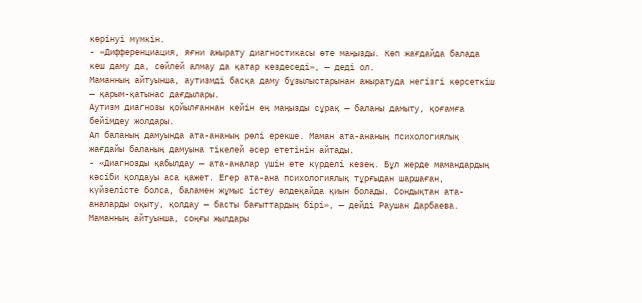көрінуі мүмкін.
- «Дифференциация, яғни ажырату диагностикасы өте маңызды. Көп жағдайда балада кеш даму да, сөйлей алмау да қатар кездеседі», — деді ол.
Маманның айтуынша, аутизмді басқа даму бұзылыстарынан ажыратуда негізгі көрсеткіш — қарым-қатынас дағдылары.
Аутизм диагнозы қойылғаннан кейін ең маңызды сұрақ — баланы дамыту, қоғамға бейімдеу жолдары.
Ал баланың дамуында ата-ананың рөлі ерекше. Маман ата-ананың психологиялық жағдайы баланың дамуына тікелей әсер ететінін айтады.
- «Диагнозды қабылдау — ата-аналар үшін өте күрделі кезең. Бұл жерде мамандардың кәсіби қолдауы аса қажет. Егер ата-ана психологиялық тұрғыдан шаршаған, күйзелісте болса, баламен жұмыс істеу әлдеқайда қиын болады. Сондықтан ата-аналарды оқыту, қолдау — басты бағыттардың бірі», — дейді Раушан Дарбаева.
Маманның айтуынша, соңғы жылдары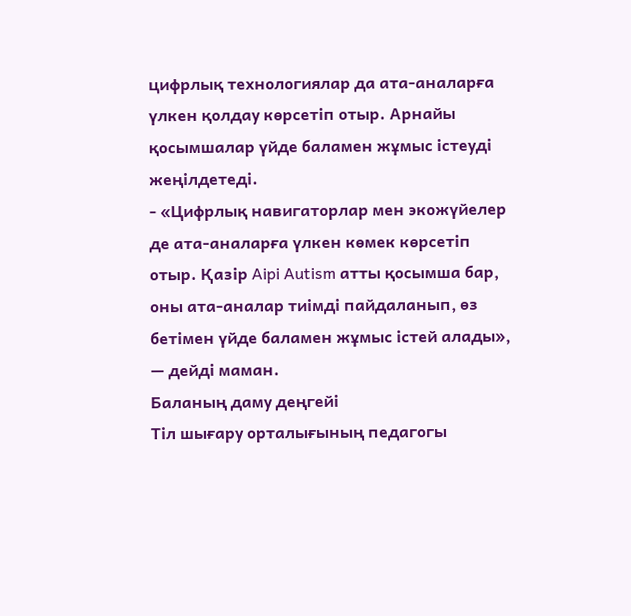цифрлық технологиялар да ата-аналарға үлкен қолдау көрсетіп отыр. Арнайы қосымшалар үйде баламен жұмыс істеуді жеңілдетеді.
- «Цифрлық навигаторлар мен экожүйелер де ата-аналарға үлкен көмек көрсетіп отыр. Қазір Aipi Autism атты қосымша бар, оны ата-аналар тиімді пайдаланып, өз бетімен үйде баламен жұмыс істей алады», — дейді маман.
Баланың даму деңгейі
Тіл шығару орталығының педагогы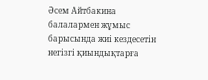Әсем Айтбакина балалармен жұмыс барысында жиі кездесетін негізгі қиындықтарға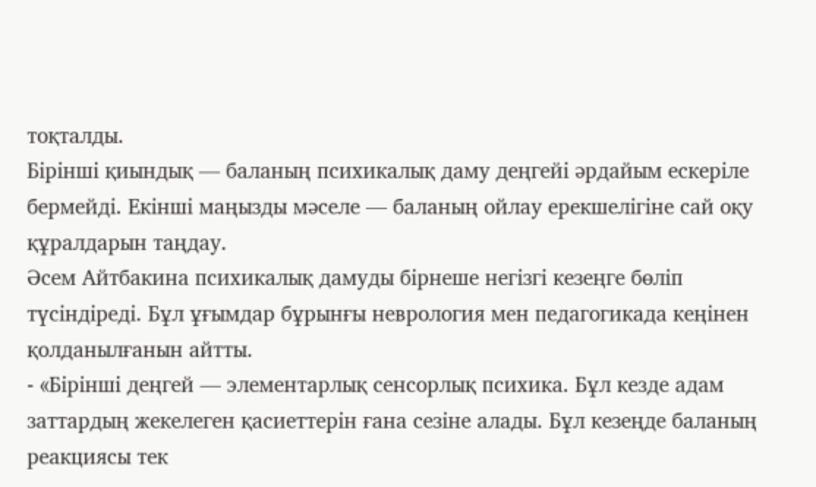тоқталды.
Бірінші қиындық — баланың психикалық даму деңгейі әрдайым ескеріле бермейді. Екінші маңызды мәселе — баланың ойлау ерекшелігіне сай оқу құралдарын таңдау.
Әсем Айтбакина психикалық дамуды бірнеше негізгі кезеңге бөліп түсіндіреді. Бұл ұғымдар бұрынғы неврология мен педагогикада кеңінен қолданылғанын айтты.
- «Бірінші деңгей — элементарлық сенсорлық психика. Бұл кезде адам заттардың жекелеген қасиеттерін ғана сезіне алады. Бұл кезеңде баланың реакциясы тек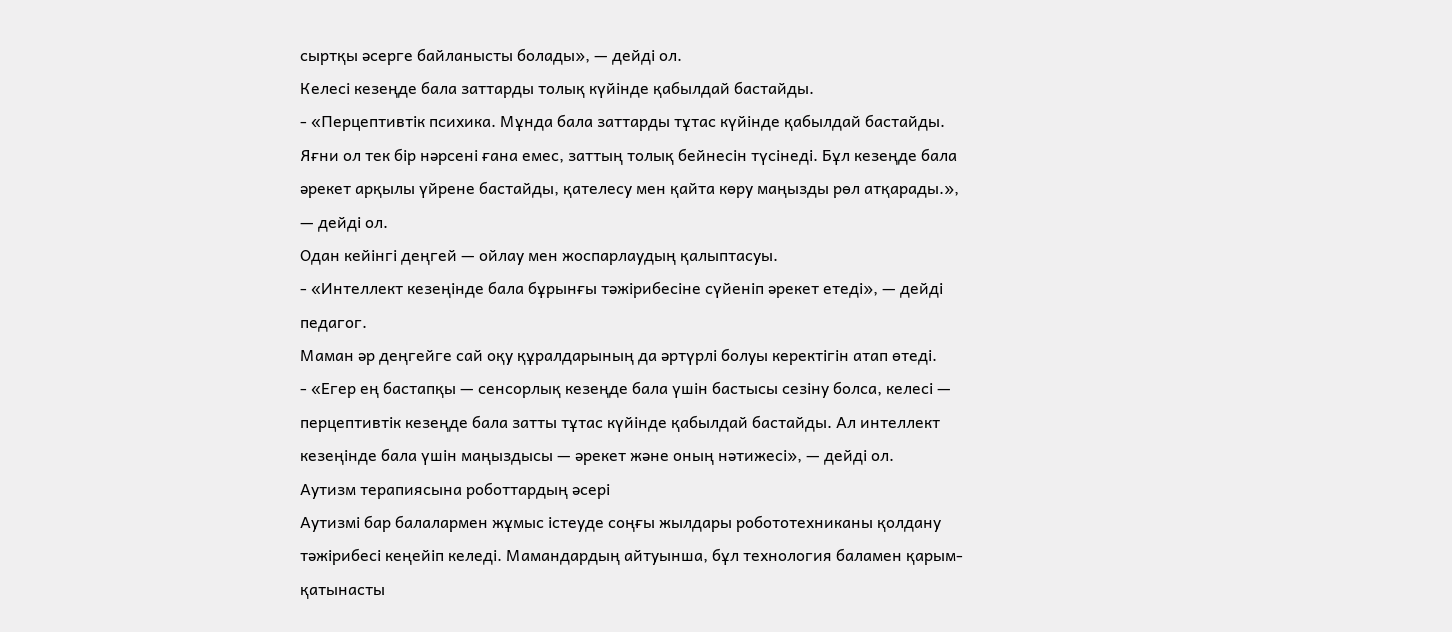сыртқы әсерге байланысты болады», — дейді ол.
Келесі кезеңде бала заттарды толық күйінде қабылдай бастайды.
- «Перцептивтік психика. Мұнда бала заттарды тұтас күйінде қабылдай бастайды. Яғни ол тек бір нәрсені ғана емес, заттың толық бейнесін түсінеді. Бұл кезеңде бала әрекет арқылы үйрене бастайды, қателесу мен қайта көру маңызды рөл атқарады.», — дейді ол.
Одан кейінгі деңгей — ойлау мен жоспарлаудың қалыптасуы.
- «Интеллект кезеңінде бала бұрынғы тәжірибесіне сүйеніп әрекет етеді», — дейді педагог.
Маман әр деңгейге сай оқу құралдарының да әртүрлі болуы керектігін атап өтеді.
- «Егер ең бастапқы — сенсорлық кезеңде бала үшін бастысы сезіну болса, келесі — перцептивтік кезеңде бала затты тұтас күйінде қабылдай бастайды. Ал интеллект кезеңінде бала үшін маңыздысы — әрекет және оның нәтижесі», — дейді ол.
Аутизм терапиясына роботтардың әсері
Аутизмі бар балалармен жұмыс істеуде соңғы жылдары робототехниканы қолдану тәжірибесі кеңейіп келеді. Мамандардың айтуынша, бұл технология баламен қарым-қатынасты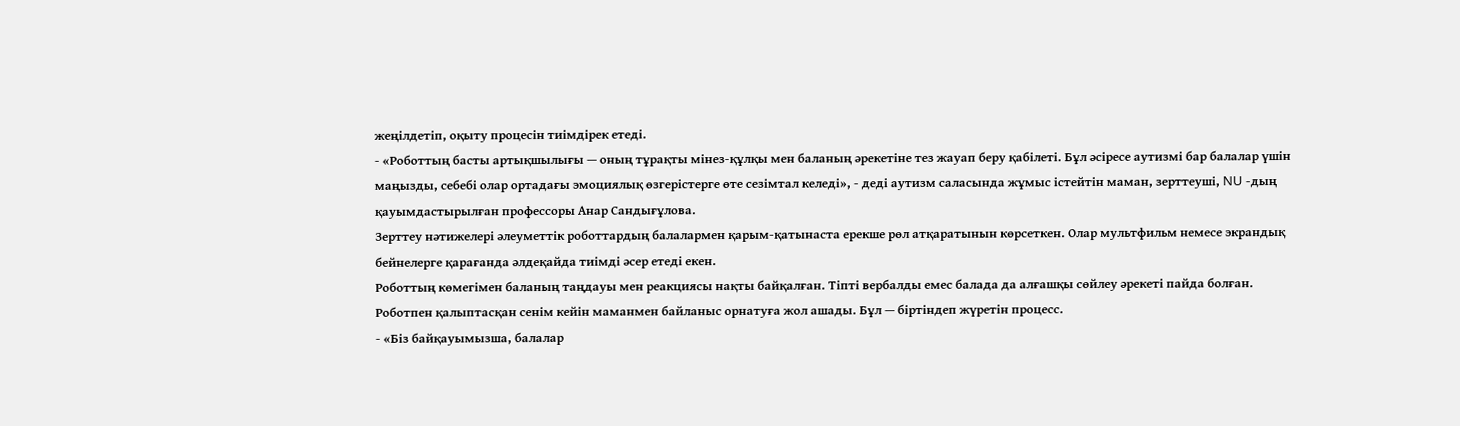жеңілдетіп, оқыту процесін тиімдірек етеді.
- «Роботтың басты артықшылығы — оның тұрақты мінез-құлқы мен баланың әрекетіне тез жауап беру қабілеті. Бұл әсіресе аутизмі бар балалар үшін маңызды, себебі олар ортадағы эмоциялық өзгерістерге өте сезімтал келеді», - деді аутизм саласында жұмыс істейтін маман, зерттеуші, NU -дың қауымдастырылған профессоры Анар Сандығұлова.
Зерттеу нәтижелері әлеуметтік роботтардың балалармен қарым-қатынаста ерекше рөл атқаратынын көрсеткен. Олар мультфильм немесе экрандық бейнелерге қарағанда әлдеқайда тиімді әсер етеді екен.
Роботтың көмегімен баланың таңдауы мен реакциясы нақты байқалған. Тіпті вербалды емес балада да алғашқы сөйлеу әрекеті пайда болған.
Роботпен қалыптасқан сенім кейін маманмен байланыс орнатуға жол ашады. Бұл — біртіндеп жүретін процесс.
- «Біз байқауымызша, балалар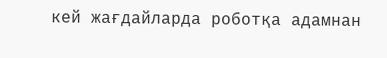кей жағдайларда роботқа адамнан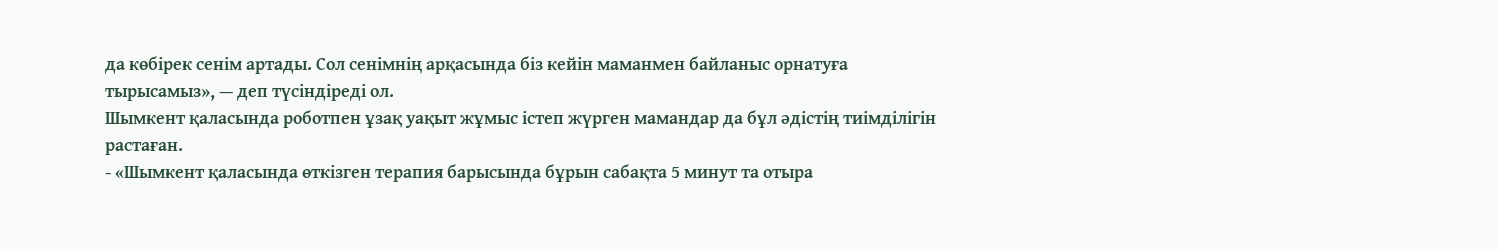да көбірек сенім артады. Сол сенімнің арқасында біз кейін маманмен байланыс орнатуға тырысамыз», — деп түсіндіреді ол.
Шымкент қаласында роботпен ұзақ уақыт жұмыс істеп жүрген мамандар да бұл әдістің тиімділігін растаған.
- «Шымкент қаласында өткізген терапия барысында бұрын сабақта 5 минут та отыра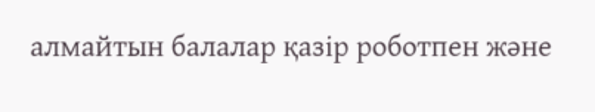алмайтын балалар қазір роботпен және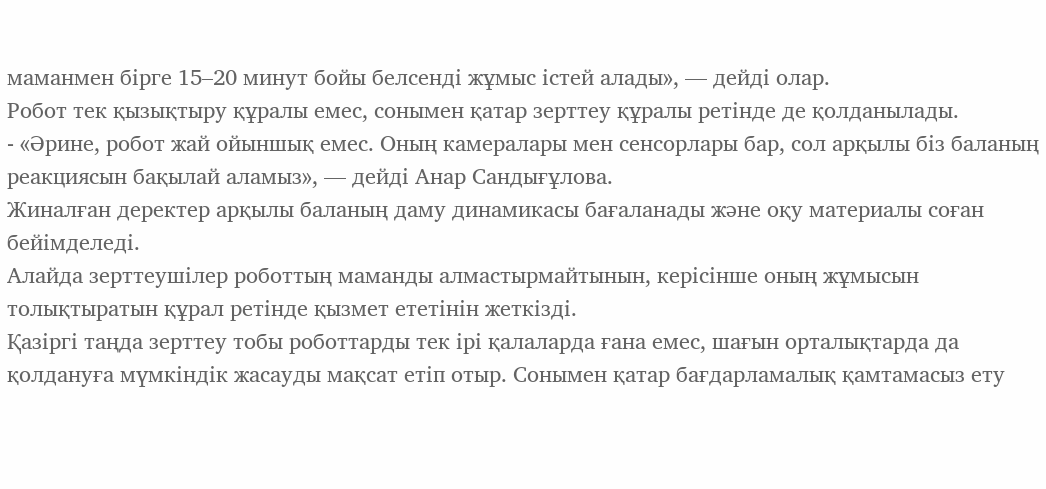маманмен бірге 15–20 минут бойы белсенді жұмыс істей алады», — дейді олар.
Робот тек қызықтыру құралы емес, сонымен қатар зерттеу құралы ретінде де қолданылады.
- «Әрине, робот жай ойыншық емес. Оның камералары мен сенсорлары бар, сол арқылы біз баланың реакциясын бақылай аламыз», — дейді Анар Сандығұлова.
Жиналған деректер арқылы баланың даму динамикасы бағаланады және оқу материалы соған бейімделеді.
Алайда зерттеушілер роботтың маманды алмастырмайтынын, керісінше оның жұмысын толықтыратын құрал ретінде қызмет ететінін жеткізді.
Қазіргі таңда зерттеу тобы роботтарды тек ірі қалаларда ғана емес, шағын орталықтарда да қолдануға мүмкіндік жасауды мақсат етіп отыр. Сонымен қатар бағдарламалық қамтамасыз ету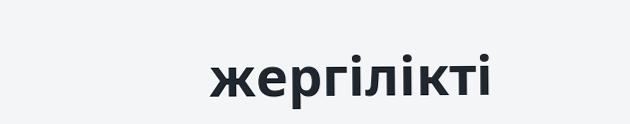жергілікті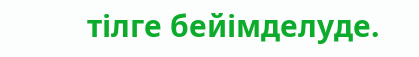тілге бейімделуде.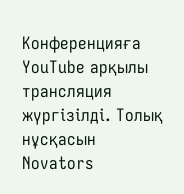Конференцияға YouTube арқылы трансляция жүргізілді. Толық нұсқасын Novators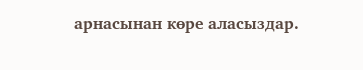арнасынан көре аласыздар.